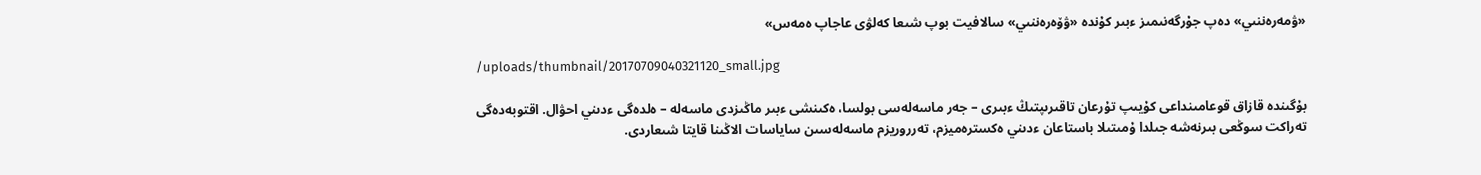«ۋمەرەننىي» دەپ جۇرگەنىمىز ءبىر كۇندە «ۋۆەرەننىي» سالافيت بوپ شىعا كەلۋى عاجاپ ەمەس»

/uploads/thumbnail/20170709040321120_small.jpg

بۇگىندە قازاق قوعامىنداعى كۇيىپ تۇرعان تاقىرىپتىڭ ءبىرى – جەر ماسەلەسى بولسا، ەكىنشى ءبىر ماڭىزدى ماسەلە – ەلدەگى ءدىني احۋال. اقتوبەدەگى تەراكت سوڭعى بىرنەشە جىلدا ۇمىتىلا باستاعان ءدىني ەكسترەميزم، تەرروريزم ماسەلەسىن ساياسات الاڭىنا قايتا شىعاردى.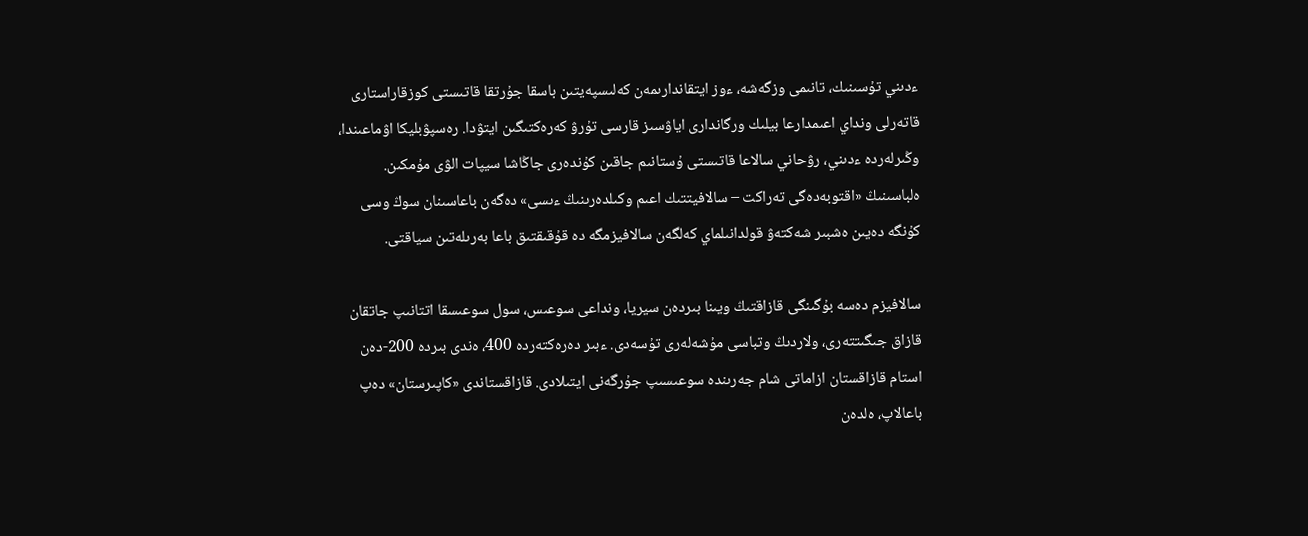ءدىني تۇسىنىك، تانىمى وزگەشە، ءوز ايتقاندارىمەن كەلىسپەيتىن باسقا جۇرتقا قاتىستى كوزقاراستارى قاتەرلى ونداي اعىمدارعا بيلىك ورگاندارى اياۋسىز قارسى تۇرۋ كەرەكتىگىن ايتۋدا. رەسپۋبليكا اۋماعىندا، وڭىرلەردە ءدىني، رۋحاني سالاعا قاتىستى ۇستانىم جاقىن كۇندەرى جاڭاشا سيپات الۋى مۇمكىن. ەلباسىنىڭ «اقتوبەدەگى تەراكت – سالافيتتىك اعىم وكىلدەرىنىڭ ءىسى» دەگەن باعاسىنان سوڭ وسى كۇنگە دەيىن ەشبىر شەكتەۋ قولدانىلماي كەلگەن سالافيزمگە دە قۇقىقتىق باعا بەرىلەتىن سياقتى.

سالافيزم دەسە بۇگىنگى قازاقتىڭ ويىنا بىردەن سيريا، ونداعى سوعىس، سول سوعىسقا اتتانىپ جاتقان قازاق جىگىتتەرى، ولاردىڭ وتباسى مۇشەلەرى تۇسەدى. ءبىر دەرەكتەردە 400، ەندى بىردە 200-دەن استام قازاقستان ازاماتى شام جەرىندە سوعىسىپ جۇرگەنى ايتىلادى. قازاقستاندى «كاپىرستان» دەپ باعالاپ، ەلدەن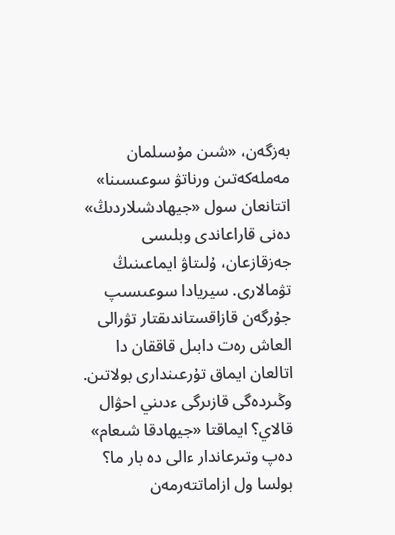بەزگەن، «شىن مۇسىلمان مەملەكەتىن ورناتۋ سوعىسىنا» اتتانعان سول «جيھادشىلاردىڭ» دەنى قاراعاندى وبلىسى جەزقازعان، ۇلىتاۋ ايماعىنىڭ تۋمالارى. سيريادا سوعىسىپ جۇرگەن قازاقستاندىقتار تۋرالى العاش رەت دابىل قاققان دا اتالعان ايماق تۇرعىندارى بولاتىن. وڭىردەگى قازىرگى ءدىني احۋال قالاي؟ ايماقتا «جيھادقا شىعام» دەپ وتىرعاندار ءالى دە بار ما؟ بولسا ول ازاماتتەرمەن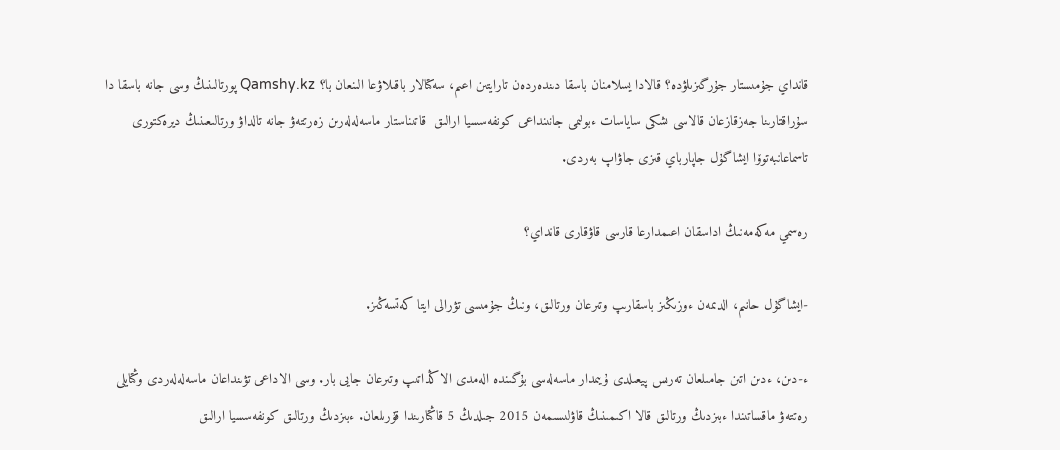قانداي جۇمىستار جۇرگىزىلۋدە؟ قالادا يسلامنان باسقا دىندەردەن تارايتىن اعىم، سەكتالار باقىلاۋعا الىنعان با؟ Qamshy.kz پورتالىنىڭ وسى جانە باسقا دا سۇراقتارىنا جەزقازعان قالاسى ىشكى ساياسات ءبولىمى جانىنداعى كونفەسسيا ارالىق  قاتىناستار ماسەلەلەرىن زەرتتەۋ جانە تالداۋ ورتالىعىنىڭ ديرەكتورى تاسماعانبەتوۆا ايشاگۇل جاپارباي قىزى جاۋاپ بەردى.

رەسمي مەكەمەنىڭ اداسقان اعىمدارعا قارسى قاۋقارى قانداي؟

-ايشاگۇل حانىم، الدىمەن ءوزىڭىز باسقارىپ وتىرعان ورتالىق، ونىڭ جۇمىسى تۋرالى ايتا كەتسەڭىز.

ء-دىن، ءدىن اتىن جامىلعان تەرىس پيعىلدى ۇيىمدار ماسەلەسى بۇگىندە الەمدى الاڭداتىپ وتىرعان جايى بار. وسى الاداعى تۋىنداعان ماسەلەلەردى وڭتايلى رەتتەۋ ماقساتىندا ءبىزدىڭ ورتالىق قالا اكىمىنىڭ قاۋلىسىمەن 2015 جىلدىڭ 5 قاڭتارىندا قۇرىلعان. ءبىزدىڭ ورتالىق كونفەسسيا ارالىق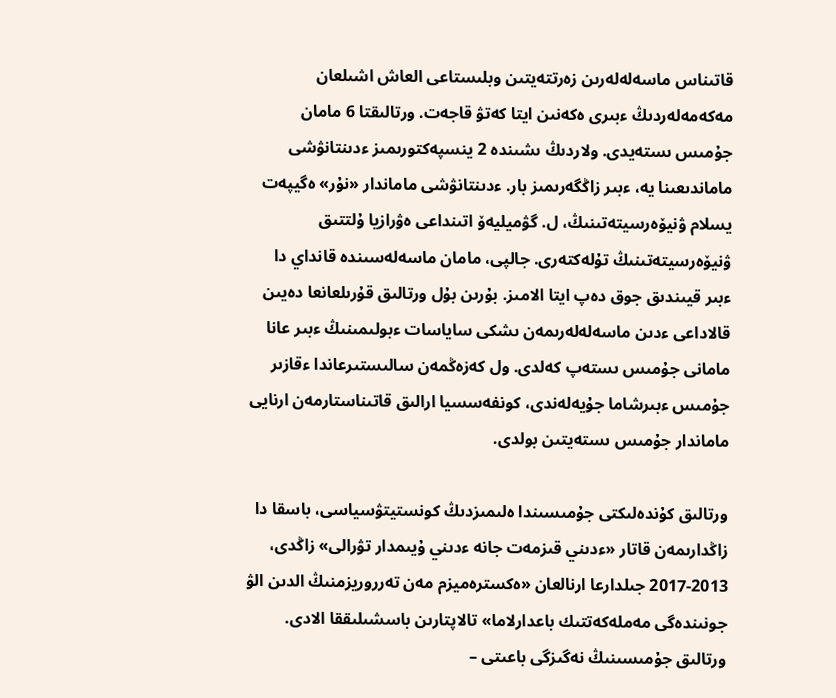قاتىناس ماسەلەلەرىن زەرتتەيتىن وبلىستاعى العاش اشىلعان مەكەمەلەردىڭ ءبىرى ەكەنىن ايتا كەتۋ قاجەت. ورتالىقتا 6 مامان جۇمىس ىستەيدى. ولاردىڭ ىشىندە 2 ينسپەكتورىمىز ءدىنتانۋشى ماماندىعىنا يە، ءبىر زاڭگەرىمىز بار. ءدىنتانۋشى ماماندار «نۇر» ەگيپەت يسلام ۋنيۆەرسيتەتىنىڭ، ل. گۋميليەۆ اتىنداعى ەۋرازيا ۇلتتىق ۋنيۆەرسيتەتىنىڭ تۇلەكتەرى. جالپى، مامان ماسەلەسىندە قانداي دا ءبىر قيىندىق جوق دەپ ايتا الامىز. بۇرىن بۇل ورتالىق قۇرىلعانعا دەيىن قالاداعى ءدىن ماسەلەلەرىمەن ىشكى ساياسات ءبولىمىنىڭ ءبىر عانا مامانى جۇمىس ىستەپ كەلدى. ول كەزەڭمەن سالىستىرعاندا ءقازىر جۇمىس ءبىرشاما جۇيەلەندى، كونفەسسيا ارالىق قاتىناستارمەن ارنايى ماماندار جۇمىس ىستەيتىن بولدى.

ورتالىق كۇندەلىكتى جۇمىسىندا ەلىمىزدىڭ كونستيتۋسياسى، باسقا دا زاڭدارىمەن قاتار «ءدىني قىزمەت جانە ءدىني ۇيىمدار تۋرالى» زاڭدى، 2013-2017 جىلدارعا ارنالعان «ەكسترەميزم مەن تەرروريزمنىڭ الدىن الۋ جونىندەگى مەملەكەتتىك باعدارلاما» تالاپتارىن باسشىلىققا الادى. ورتالىق جۇمىسىنىڭ نەگىزگى باعىتى –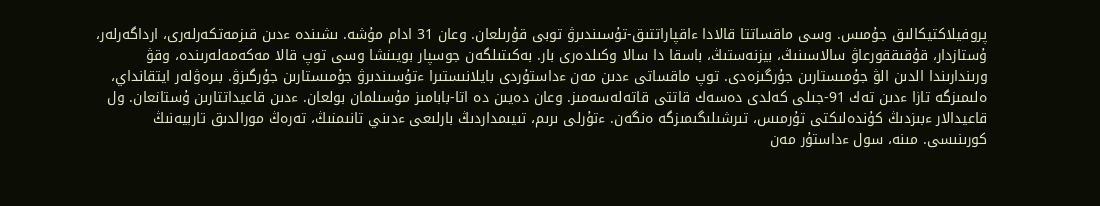پروفيلاكتيكالىق جۇمىس. وسى ماقساتتا قالادا ءاقپاراتتىق-تۇسىندىرۋ توبى قۇرىلعان. وعان 31 ادام مۇشە. ىشىندە ءدىن قىزمەتكەرلەرى، ارداگەرلەر، ۇستازدار، قۇقىققورعاۋ سالاسىنىڭ، بيزنەستىڭ، باسقا دا سالا وكىلدەرى بار. بەكىتىلگەن جوسپار بويىنشا وسى توپ قالا مەكەمەلەرىندە، وقۋ ورىندارىندا الدىن الۋ جۇمىستارىن جۇرگىزەدى. توپ ماقساتى ءدىن مەن ءداستۇردى بايلانىستىرا ءتۇسىندىرۋ جۇمىستارىن جۇرگىزۋ. بىرەۋلەر ايتقانداي، ەلىمىزگە تازا ءدىن تەك 91-جىلى كەلدى دەسەك قاتتى قاتەلەسەمىز. وعان دەيىن دە اتا-بابامىز مۇسىلمان بولعان. ءدىن قاعيداتتارىن ۇستانعان. ول قاعيدالار ءبىزدىڭ كۇندەلىكتى تۇرمىس، تىرشىلىگىمىزگە ەنگەن. ءتۇرلى ىرىم، تىيىمداردىڭ بارلىعى ءدىني تانىمنىڭ، تەرەڭ مورالدىق تاربيەنىڭ كورىنىسى. مىنە، سول ءداستۇر مەن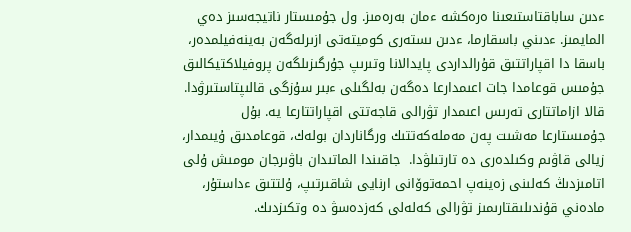ءدىن ساباقتاستىعىنا ەرەكشە ءمان بەرەمىز. ول جۇمىستار ناتيجەسىز دەي المايمىز. ءدىني باسقارما، ءدىن ىستەرى كوميتەتى ازىرلەگەن بەينەفيلمدەر، باسقا دا اقپاراتتىق قۇرالداردى پايدالانا وتىرىپ جۇرگىزىلگەن پروفيلاكتيكالىق جۇمىس قوعامدا جات اعىمدارعا دەگەن بەلگىلى ءبىر سۇزگى قالىپتاستىرۋدا. قالا ازاماتتارى تەرىس اعىمدار تۋرالى قاجەتتى اقپاراتتارعا يە. بۇل جۇمىستارعا مەشىت پەن مەملەكەتتىك ورگاناردان بولەك، قوعامدىق ۇيىمدار، زيالى قاۋىم وكىلدەرى دە تارتىلۋدا.  جاقىندا الماتىدان باۋىرجان مومىش ۇلى اتامىزدىڭ كەلىنى زەينەپ احمەتوۆانى ارنايى شاقىرتىپ، ۇلتتىق ءداستۇر، مادەني قۇندىلىقتارىمىز تۋرالى كەلەلى كەزدەسۋ دە وتكىزدىك.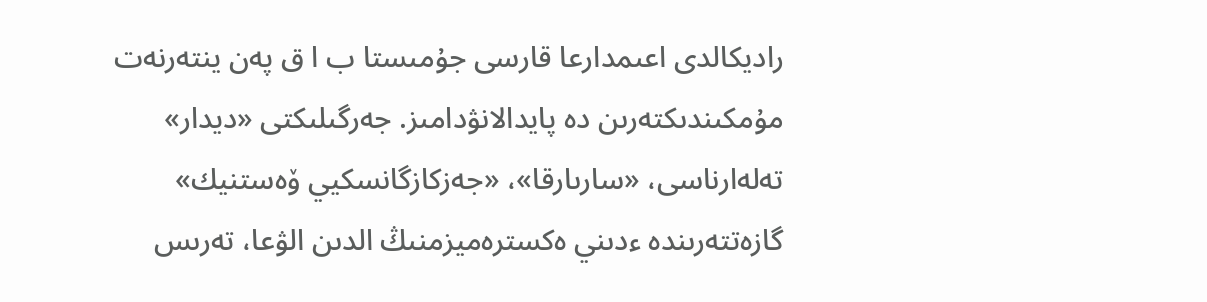راديكالدى اعىمدارعا قارسى جۇمىستا ب ا ق پەن ينتەرنەت مۇمكىندىكتەرىن دە پايدالانۋدامىز. جەرگىلىكتى «ديدار» تەلەارناسى، «سارىارقا»، «جەزكازگانسكيي ۆەستنيك» گازەتتەرىندە ءدىني ەكسترەميزمنىڭ الدىن الۋعا، تەرىس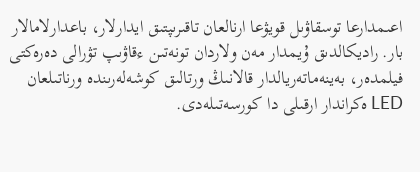اعىمدارعا توسقاۋىل قويۋعا ارنالعان تاقىرىپتىق ايدارلار، باعدارلامالار بار. راديكالدىق ۇيمدار مەن ولاردان تونەتىن ءقاۋىپ تۋرالى دەرەكتى فيلمدەر، بەينەماتەريالدار قالانىڭ ورتالىق كوشەلەرىندە ورناتىلعان LED ەكراندار ارقىلى دا كورسەتىلەدى.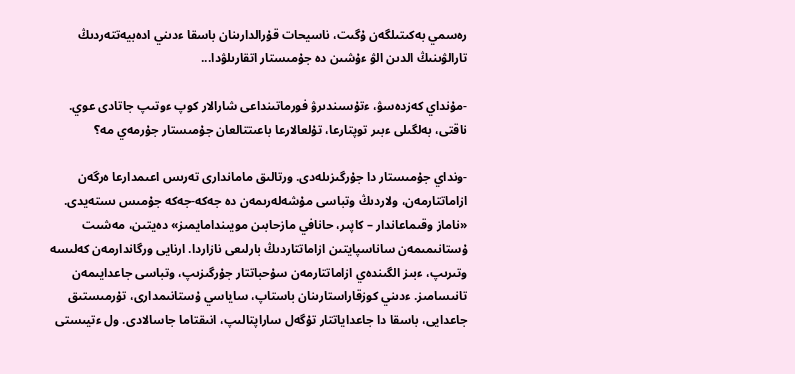رەسمي بەكىتىلگەن ۇگىت، ناسيحات قۇرالدارىنان باسقا ءدىني ادەبيەتتەردىڭ تارالۋىنىڭ الدىن الۋ ءۇشىن دە جۇمىستار اتقارىلۋدا...

-مۇنداي كەزدەسۋ، ءتۇسىندىرۋ فورماتىنداعى شارالار كوپ ءوتىپ جاتادى عوي. ناقتى، بەلگىلى ءبىر توپتارعا، تۇلعالارعا باعىتتالعان جۇمىستار جۇرمەي مە؟

-ونداي جۇمىستار دا جۇرگىزىلەدى. ورتالىق ماماندارى تەرىس اعىمدارعا ەرگەن ازاماتتارمەن، ولاردىڭ وتباسى مۇشەلەرىمەن دە جەكە-جەكە جۇمىس ىستەيدى. «ناماز وقىماعاندار – كاپىر، حانافي مازحابىن مويىندامايمىز» دەيتىن، مەشىت ۇستانىمىمەن ساناسپايتىن ازاماتتاردىڭ بارلىعى نازاردا. ارنايى ورگاندارمەن كەلىسە وتىرىپ، ءبىز الگىندەي ازاماتتارمەن سۇحباتتار جۇرگىزىپ، وتباسى جاعدايىمەن تانىسامىز. ءدىني كوزقاراستارىنان باستاپ، ساياسي ۇستانىمدارى، تۇرمىستىق جاعدايى، باسقا دا جاعداياتتار تۇگەل ساراپتالىپ، انىقتاما جاسالادى. ول ءتيىستى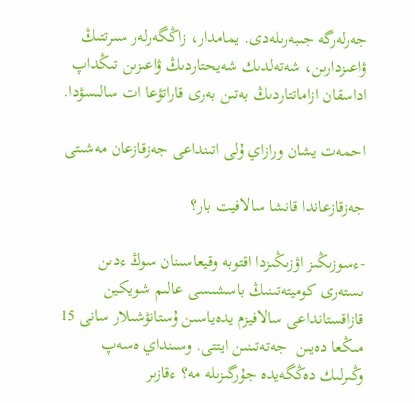جەرلەرگە جىبەرىلەدى. يمامدار، زاڭگەرلەر سىرتتىڭ ۋاعىزدارىن، شەتەلدىك شەيحتاردىڭ ۋاعىزىن تىڭداپ اداسقان ازاماتتاردىڭ بەتىن بەرى قاراتۋعا ات سالىسۋدا.

احمەت يشان ورازاي ۇلى اتىنداعى جەزقازعان مەشىتى

جەزقازعاندا قانشا سالافيت بار؟

-ءسوزىڭىز اۋزىڭىزدا اقتوبە وقيعاسىنان سوڭ ءدىن ىستەرى كوميتەتىنىڭ باسشىسى عالىم شويكين قازاقستانداعى سالافيزم يدەياسىن ۇستانۋشىلار سانى 15 مىڭعا دەيىن  جەتەتىنىن ايتتى. وسىنداي ەسەپ وڭىرلىك دەڭگەيدە جۇرگىزىلە مە؟ ءقازىر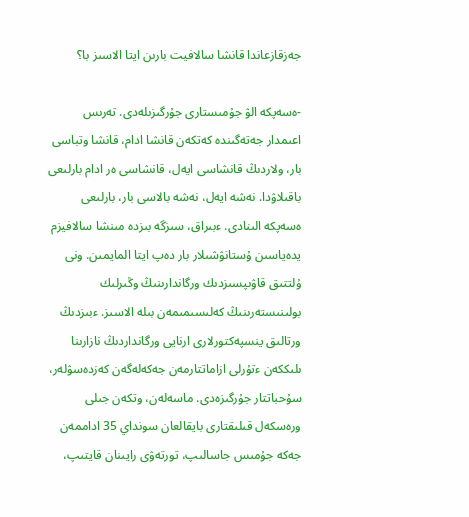جەزقازعاندا قانشا سالافيت بارىن ايتا الاسىز با؟

-ەسەپكە الۋ جۇمىستارى جۇرگىزىلەدى. تەرىس اعىمدار جەتەگىندە كەتكەن قانشا ادام، قانشا وتباسى بار، ولاردىڭ قانشاسى ايەل، قانشاسى ەر ادام بارلىعى باقىلاۋدا. نەشە ايەل، نەشە بالاسى بار، بارلىعى ەسەپكە الىنادى. ءبىراق، سىزگە بىزدە مىنشا سالافيزم يدەياسىن ۇستانۋشىلار بار دەپ ايتا المايمىن. ونى ۇلتتىق قاۋىپسىزدىك ورگاندارىنىڭ وڭىرلىك بولىنىستەرىنىڭ كەلىسىمىمەن بىلە الاسىز. ءبىزدىڭ ورتالىق ينسپەكتورلارى ارنايى ورگانداردىڭ نازارىنا ىلىككەن ءتۇرلى ازاماتتارمەن جەكەلەگەن كەزدەسۋلەر، سۇحباتتار جۇرگىزەدى. ماسەلەن، وتكەن جىلى ورەسكەل قىلىقتارى بايقالعان سونداي 35 اداممەن جەكە جۇمىس جاسالىپ، تورتەۋى رايىنان قايتىپ،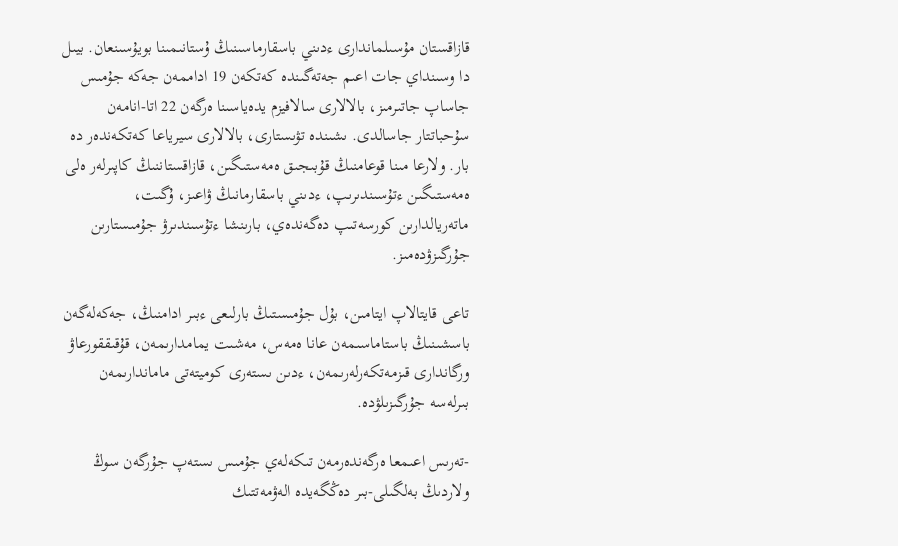قازاقستان مۇسىلماندارى ءدىني باسقارماسىنىڭ ۇستانىمىنا بويۇسىنعان. بيىل دا وسىنداي جات اعىم جەتەگىندە كەتكەن 19 اداممەن جەكە جۇمىس جاساپ جاتىرمىز، بالالارى سالافيزم يدەياسىنا ەرگەن 22 اتا-انامەن سۇحباتتار جاسالدى. ىشىندە تۋىستارى، بالالارى سيرياعا كەتكەندەر دە بار. ولارعا مىنا قوعامنىڭ قۇبىجىق ەمەستىگىن، قازاقستاننىڭ كاپىرلەر ەلى ەمەستىگىن ءتۇسىندىرىپ، ءدىني باسقارمانىڭ ۋاعىز، ۇگىت، ماتەريالدارىن كورسەتىپ دەگەندەي، بارىنشا ءتۇسىندىرۋ جۇمىستارىن جۇرگىزۋدەمىز.

تاعى قايتالاپ ايتامىن، بۇل جۇمىستىڭ بارلىعى ءبىر ادامنىڭ، جەكەلەگەن باسشىنىڭ باستاماسىمەن عانا ەمەس، مەشىت يمامدارىمەن، قۇقىققورعاۋ ورگاندارى قىزمەتكەرلەرىمەن، ءدىن ىستەرى كوميتەتى ماماندارىمەن بىرلەسە جۇرگىزىلۋدە.

-تەرىس اعىمعا ەرگەندەرمەن تىكەلەي جۇمىس ىستەپ جۇرگەن سوڭ ولاردىڭ بەلگىلى-بىر دەڭگەيدە الەۋمەتتىك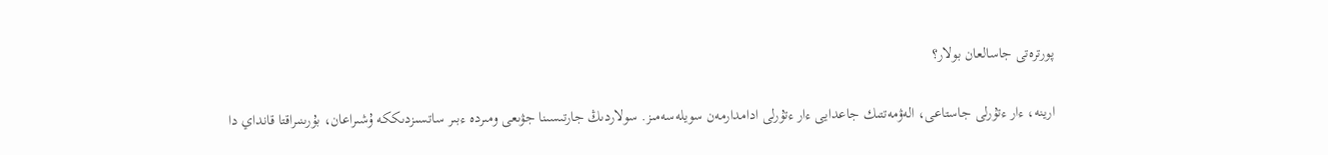پورترەتى جاسالعان بولار؟

ارينە، ءار ءتۇرلى جاستاعى، الەۋمەتتىك جاعدايى ءار ءتۇرلى ادامدارمەن سويلەسەمىز. سولاردىڭ جارتىسىنا جۋىعى ومىردە ءبىر ساتسىزدىككە ۇشىراعان، بۇرىنىراقتا قانداي دا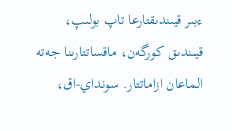ءبىر قيىندىقتارعا تاپ بولىپ، قيىندىق كورگەن، ماقساتتارىنا جەتە الماعان ازاماتتار. سونداي-اق،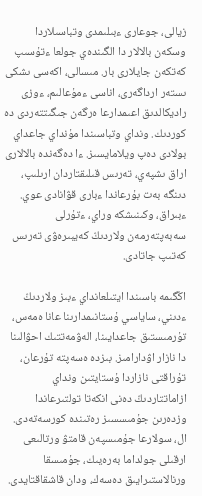زيالى، جوعارى ءبىلىمدى وتباسىلاردا وسكەن بالالار دا الگىندەي جولعا ءتۇسىپ كەتكەن جايلارى بار. مىسالى، اكەسى ىشكى ىستەر ارداگەرى، اناسى ءمۇعالىم، ءوزى راديكالدىق اعىمدارعا ەرگەن جىگىتتەردى دە كوردىك. ونداي وتباسىندا مۇنداي جاعداي بولادى دەپ ويلامايسىز. ءا دەگەندە بالالارى اراق ىشپەي، تەرىس قىلىقتاردان ارىلىپ، دىنگە بەت بۇرعاندا ءبارى قۋانادى عوي. ءبىراق، وكىنىشكە وراي، ءتۇرلى سەبەپتەرمەن ولاردىڭ كەيبىرەۋى تەرىس كەتىپ جاتادى.

اڭگىمە باسىندا ايتىلعانداي ءبىز ولاردىڭ ءدىني، ساياسي ۇستانىمدارىنا عانا ەمەس، تۇرمىستىق جاعدايىنا، الەۋمەتتىك احۋالىنا دا نازار اۋدارامىز. بىزدە ەسەپتە تۇرعان، تۇراقتى نازاردا ۇستايتىن ونداي ازاماتتاردىڭ دەنى انكەتا تولتىرعاندا وزدەرىن جۇمىسسىز رەتىندە كورسەتەدى. ال، سولارعا جۇمىسپەن قامتۋ ورتالىعى ارقىلى جولداما بەرەيىك، جۇمىسقا ورنالاستىرايىق دەسەك، ودان قاشقاقتايدى.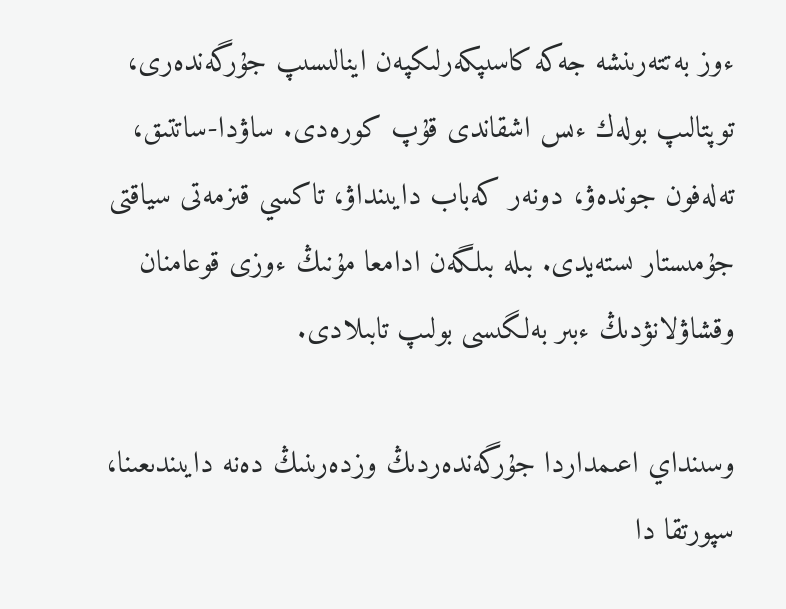ءوز بەتتەرىنشە جەكە كاسىپكەرلىكپەن اينالىسىپ جۇرگەندەرى، توپتالىپ بولەك ءىس اشقاندى قۇپ كورەدى. ساۋدا-ساتتىق، تەلەفون جوندەۋ، دونەر كەباب دايىنداۋ، تاكسي قىزمەتى سياقتى جۇمىستار ىستەيدى. بىلە بىلگەن ادامعا مۇنىڭ ءوزى قوعامنان وقشاۋلانۋدىڭ ءبىر بەلگىسى بولىپ تابىلادى.

وسىنداي اعىمداردا جۇرگەندەردىڭ وزدەرىنىڭ دەنە دايىندىعىنا، سپورتقا دا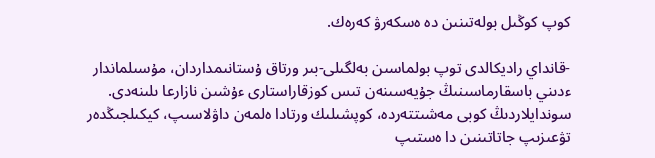كوپ كوڭىل بولەتىنىن دە ەسكەرۋ كەرەك.

-قانداي راديكالدى توپ بولماسىن بەلگىلى-بىر ورتاق ۇستانىمداردان، مۇسىلماندار ءدىني باسقارماسىنىڭ جۇيەسىنەن تىس كوزقاراستارى ءۇشىن نازارعا ىلىنەدى. سوندايلاردىڭ كوبى مەشىتتەردە، كوپشىلىك ورتادا ەلمەن داۋلاسىپ، كيكىلجىڭدەر تۋعىزىپ جاتاتىنىن دا ەستىپ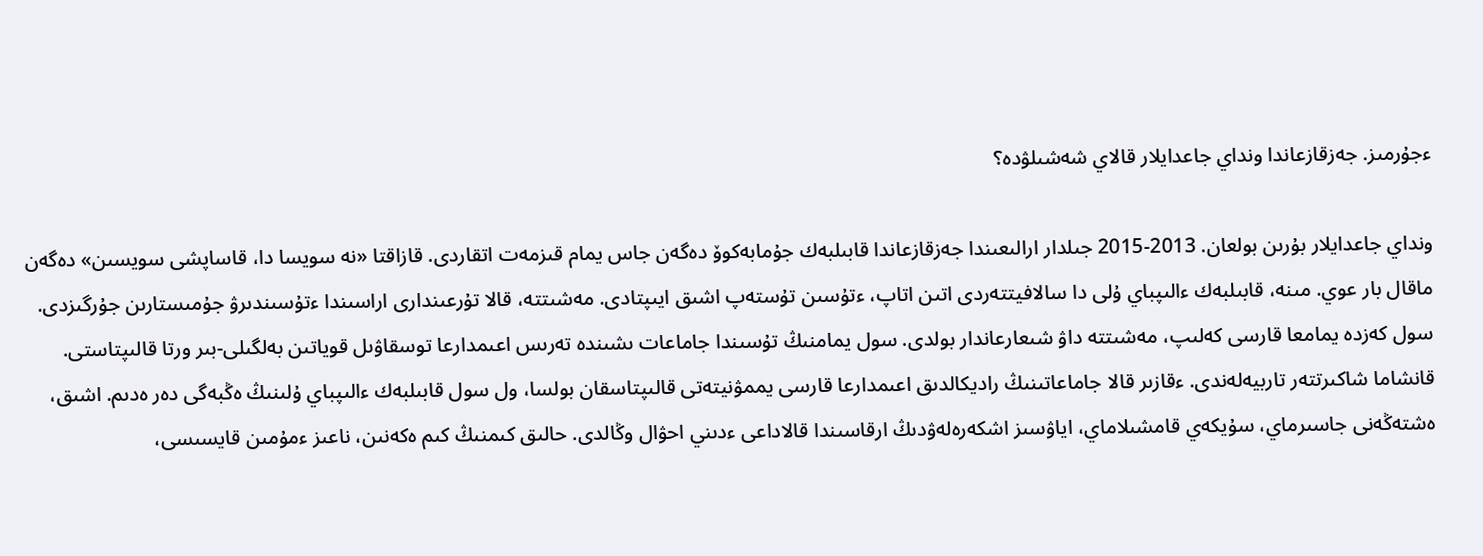ءجۇرمىز. جەزقازعاندا ونداي جاعدايلار قالاي شەشىلۋدە؟

ونداي جاعدايلار بۇرىن بولعان. 2013-2015 جىلدار ارالىعىندا جەزقازعاندا قابىلبەك جۇمابەكوۆ دەگەن جاس يمام قىزمەت اتقاردى. قازاقتا «نە سويسا دا، قاساپشى سويسىن» دەگەن ماقال بار عوي. مىنە، قابىلبەك ءالىپباي ۇلى دا سالافيتتەردى اتىن اتاپ، ءتۇسىن تۇستەپ اشىق ايىپتادى. مەشىتتە، قالا تۇرعىندارى اراسىندا ءتۇسىندىرۋ جۇمىستارىن جۇرگىزدى. سول كەزدە يمامعا قارسى كەلىپ، مەشىتتە داۋ شىعارعاندار بولدى. سول يمامنىڭ تۇسىندا جاماعات ىشىندە تەرىس اعىمدارعا توسقاۋىل قوياتىن بەلگىلى-بىر ورتا قالىپتاستى. قانشاما شاكىرتتەر تاربيەلەندى. ءقازىر قالا جاماعاتىنىڭ راديكالدىق اعىمدارعا قارسى يممۋنيتەتى قالىپتاسقان بولسا، ول سول قابىلبەك ءالىپباي ۇلىنىڭ ەڭبەگى دەر ەدىم. اشىق، ەشتەڭەنى جاسىرماي، سۇيكەي قامشىلاماي، اياۋسىز اشكەرەلەۋدىڭ ارقاسىندا قالاداعى ءدىني احۋال وڭالدى. حالىق كىمنىڭ كىم ەكەنىن، ناعىز ءمۇمىن قايسىسى،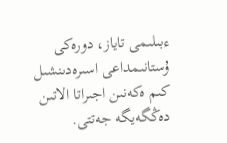ءبىلىمى تاياز، دورەكى ۇستانىمداعى اسىرەدىنشىل كىم ەكەنىن اجىراتا الاتىن دەڭگەيگە جەتتى.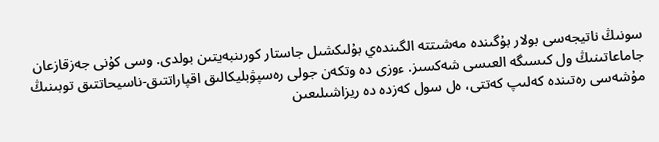سونىڭ ناتيجەسى بولار بۇگىندە مەشىتتە الگىندەي بۇلىكشىل جاستار كورىنبەيتىن بولدى. وسى كۇنى جەزقازعان جاماعاتىنىڭ ول كىسىگە العىسى شەكسىز. ءوزى دە وتكەن جولى رەسپۋبليكالىق اقپاراتتىق-ناسيحاتتىق توبىنىڭ مۇشەسى رەتىندە كەلىپ كەتتى، ەل سول كەزدە دە ريزاشىلىعىن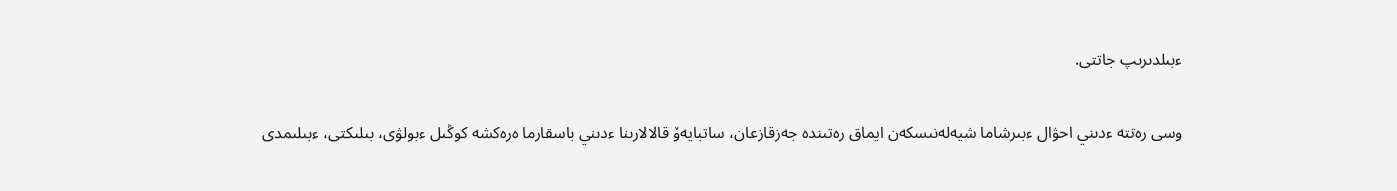ءبىلدىرىپ جاتتى.

وسى رەتتە ءدىني احۋال ءبىرشاما شيەلەنىسكەن ايماق رەتىندە جەزقازعان، ساتبايەۆ قالالارىنا ءدىني باسقارما ەرەكشە كوڭىل ءبولۋى، بىلىكتى، ءبىلىمدى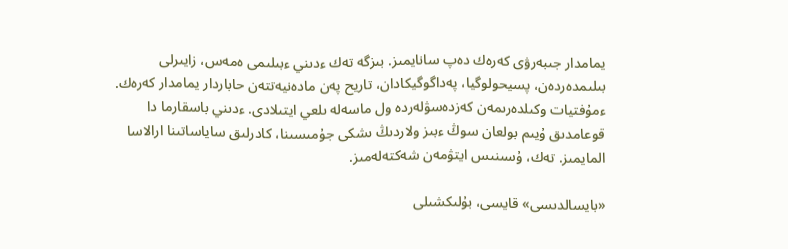يمامدار جىبەرۋى كەرەك دەپ سانايمىز. بىزگە تەك ءدىني ءبىلىمى ەمەس، زايىرلى بىلىمدەردەن، پسيحولوگيا، پەداگوگيكادان، تاريح پەن مادەنيەتتەن حاباردار يمامدار كەرەك. ءمۇفتيات وكىلدەرىمەن كەزدەسۋلەردە ول ماسەلە ىلعي ايتىلادى. ءدىني باسقارما دا قوعامدىق ۇيىم بولعان سوڭ ءبىز ولاردىڭ ىشكى جۇمىسىنا، كادرلىق ساياساتىنا ارالاسا المايمىز. تەك، ۇسىنىس ايتۋمەن شەكتەلەمىز.

«بايسالدىسى» قايسى، بۇلىكشىلى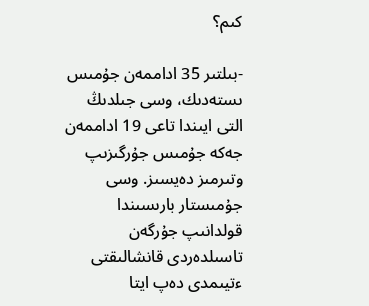كىم؟

-بىلتىر 35 اداممەن جۇمىس ىستەدىك، وسى جىلدىڭ التى ايىندا تاعى 19 اداممەن جەكە جۇمىس جۇرگىزىپ وتىرمىز دەيسىز. وسى جۇمىستار بارىسىندا قولدانىپ جۇرگەن تاسىلدەردى قانشالىقتى ءتيىمدى دەپ ايتا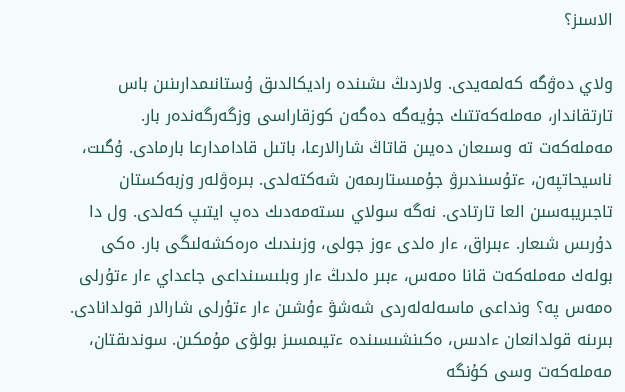الاسىز؟

ولاي دەۋگە كەلمەيدى. ولاردىڭ ىشىندە راديكالدىق ۇستانىمدارىنىن باس تارتقاندار، مەملەكەتتىك جۇيەگە دەگەن كوزقاراسى وزگەرگەندەر بار. مەملەكەت تە وسىعان دەيىن قاتاڭ شارالارعا، باتىل قادامدارعا بارمادى. ۇگىت، ناسيحاتپەن، ءتۇسىندىرۋ جۇمىستارىمەن شەكتەلدى. بىرەۋلەر وزبەكستان تاجىريبەسىن العا تارتادى. نەگە سولاي ىستەمەدىك دەپ ايتىپ كەلدى. ول دا دۇرىس شىعار. ءبىراق، ءار ەلدى ءوز جولى، وزىندىك ەرەكشەلىگى بار. ەكى بولەك مەملەكەت قانا ەمەس، ءبىر ەلدىڭ ءار وبلىسىنداعى جاعداي ءار ءتۇرلى ەمەس پە؟ ونداعى ماسەلەلەردى شەشۋ ءۇشىن ءار ءتۇرلى شارالار قولدانادى. بىرىنە قولدانعان ءادىس، ەكىنشىسىندە ءتيىمسىز بولۋى مۇمكىن. سوندىقتان، مەملەكەت وسى كۇنگە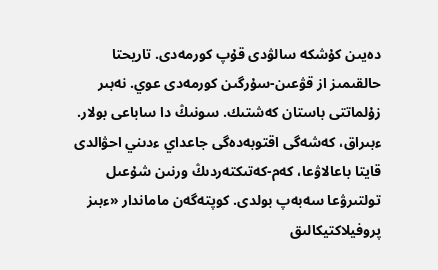دەيىن كۇشكە سالۋدى قۇپ كورمەدى. تاريحتا حالقىمىز از قۋعىن-سۇرگىن كورمەدى عوي. نەبىر زۇلماتتى باستان كەشتىك. سونىڭ دا ساباعى بولار. ءبىراق، كەشەگى اقتوبەدەگى جاعداي ءدىني احۋالدى قايتا باعالاۋعا، كەم-كەتىكتەردىڭ ورنىن شۇعىل تولتىرۋعا سەبەپ بولدى. كوپتەگەن ماماندار «ءبىز پروفيلاكتيكالىق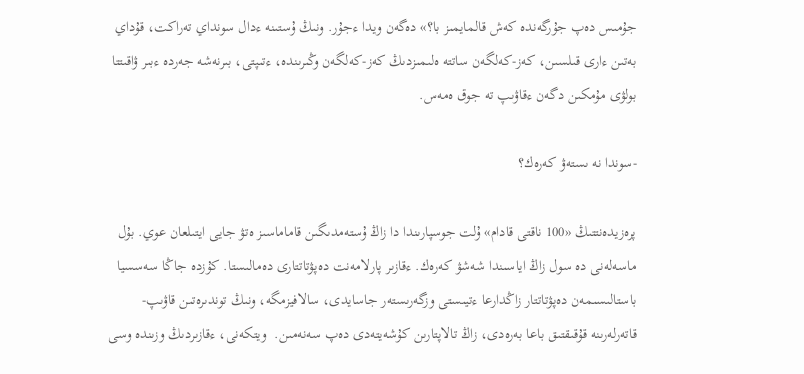جۇمىس دەپ جۇرگەندە كەش قالمايمىز با؟» دەگەن ويدا ءجۇر. ونىڭ ۇستىنە ءدال سونداي تەراكت، قۇداي بەتىن ءارى قىلسىن، كەز-كەلگەن ساتتە ەلىمىزدىڭ كەز-كەلگەن وڭىرىندە، ءتىپتى، بىرنەشە جەردە ءبىر ۋاقىتتا بولۋى مۇمكىن دگەن ءقاۋىپ تە جوق ەمەس.

-سوندا نە ىستەۋ كەرەك؟

پرەزيدەنتتىڭ «100 ناقتى قادام» ۇلت جوسپارىندا دا زاڭ ۇستەمدىگىن قاماماسىز ەتۋ جايى ايتىلعان عوي. بۇل ماسەلەنى دە سول زاڭ اياسىندا شەشۋ كەرەك. ءقازىر پارلامەنت دەپۋتاتتارى دەمالىستا. كۇزدە جاڭا سەسسيا باستالىسىمەن دەپۋتاتتار زاڭدارعا ءتيىستى وزگەرىستەر جاسايدى، سالافيزمگە، ونىڭ توندىرەتىن قاۋىپ-قاتەرلەرىنە قۇقىقتىق باعا بەرەدى، زاڭ تالاپتارىن كۇشەيتەدى دەپ سەنەمىن.  ويتكەنى، ءقازىردىڭ وزىندە وسى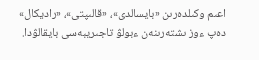اعىم وكىلدەرىن «بايسالدى»، «قالىپتى»، «راديكال» دەپ ءوز ىشتەرىنەن ءبولۋ تاجىريبەسى بايقالۋدا.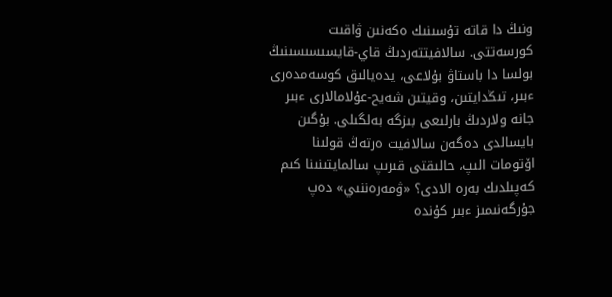ونىڭ دا قاتە تۇسىنىك ەكەنىن ۋاقىت كورسەتتى. سالافيتتەردىڭ قاي-قايسىسىسىنىڭ بولسا دا باستاۋ بۇلاعى، يدەيالىق كوسەمدەرى ءبىر، تىڭدايتىن، وقيتىن شەيح-عۇلامالارى ءبىر جانە ولاردىڭ بارلىعى بىزگە بەلگىلى. بۇگىن بايسالدى دەگەن سالافيت ەرتەڭ قولىنا اۆتومات الىپ، حالىقتى قىرىپ سالمايتىنىنا كىم كەپىلدىك بەرە الادى؟ «ۋمەرەننىي» دەپ جۇرگەنىمىز ءبىر كۇندە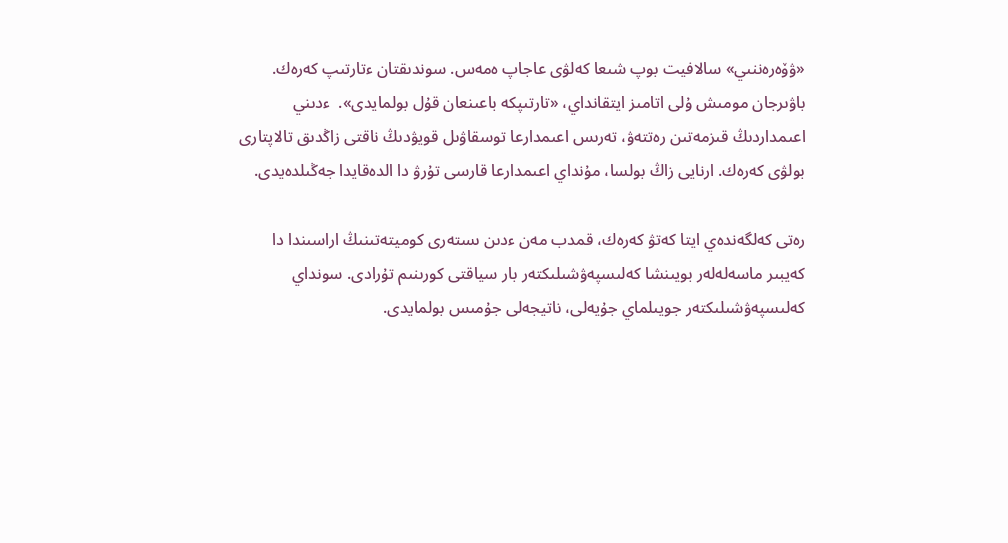«ۋۆەرەننىي» سالافيت بوپ شىعا كەلۋى عاجاپ ەمەس. سوندىقتان ءتارتىپ كەرەك. باۋىرجان مومىش ۇلى اتامىز ايتقانداي، «تارتىپكە باعىنعان قۇل بولمايدى».  ءدىني اعىمداردىڭ قىزمەتىن رەتتەۋ، تەرىس اعىمدارعا توسقاۋىل قويۋدىڭ ناقتى زاڭدىق تالاپتارى بولۋى كەرەك. ارنايى زاڭ بولسا، مۇنداي اعىمدارعا قارسى تۇرۋ دا الدەقايدا جەڭىلدەيدى.

رەتى كەلگەندەي ايتا كەتۋ كەرەك، قمدب مەن ءدىن ىستەرى كوميتەتىنىڭ اراسىندا دا كەيبىر ماسەلەلەر بويىنشا كەلىسپەۋشىلىكتەر بار سياقتى كورىنىم تۇرادى. سونداي كەلىسپەۋشىلىكتەر جويىلماي جۇيەلى، ناتيجەلى جۇمىس بولمايدى.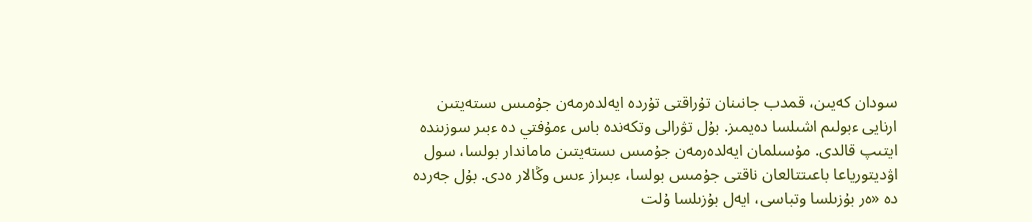سودان كەيىن، قمدب جانىنان تۇراقتى تۇردە ايەلدەرمەن جۇمىس ىستەيتىن ارنايى ءبولىم اشىلسا دەيمىز. بۇل تۋرالى وتكەندە باس ءمۇفتي دە ءبىر سوزىندە ايتىپ قالدى. مۇسىلمان ايەلدەرمەن جۇمىس ىستەيتىن ماماندار بولسا، سول اۋديتورياعا باعىتتالعان ناقتى جۇمىس بولسا، ءبىراز ءىس وڭالار ەدى. بۇل جەردە دە «ەر بۇزىلسا وتباسى، ايەل بۇزىلسا ۇلت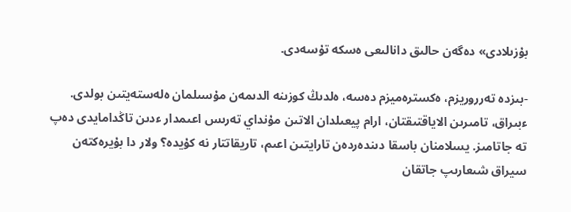بۇزىلادى» دەگەن حالىق دانالىعى ەسكە تۇسەدى.

-بىزدە تەرروريزم، ەكسترەميزم دەسە، ەلدىڭ كوزىنە الدىمەن مۇسىلمان ەلەستەيتىن بولدى. ءبىراق، تامىرىن الاياقتىقتان، ارام پيعىلدان الاتىن مۇنداي تەرىس اعىمدار ءدىن تاڭدامايدى دەپ تە جاتامىز. يسلامنان باسقا دىندەردەن تارايتىن اعىم، تاريقاتتار نە كۇيدە؟ ولار دا بۇيرەكتەن سيراق شىعارىپ جاتقان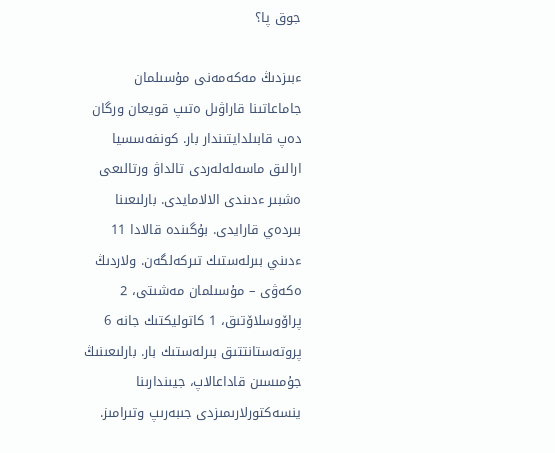جوق پا؟

ءبىزدىڭ مەكەمەنى مۇسىلمان جاماعاتىنا قاراۋىل ەتىپ قويعان ورگان دەپ قابىلدايتىندار بار. كونفەسسيا ارالىق ماسەلەلەردى تالداۋ ورتالىعى ەشبىر ءدىندى الالامايدى. بارلىعىنا بىردەي قارايدى. بۇگىندە قالادا 11 ءدىني بىرلەستىك تىركەلگەن. ولاردىڭ ەكەۋى – مۇسىلمان مەشىتى، 2 پراۆوسلاۆتىق، 1 كاتوليكتىك جانە 6 پروتەستانتتىق بىرلەستىك بار. بارلىعىنىڭ جۇمىسىن قاداعالاپ، جيىندارىنا ينسەكتورلارىمىزدى جىبەرىپ وتىرامىز.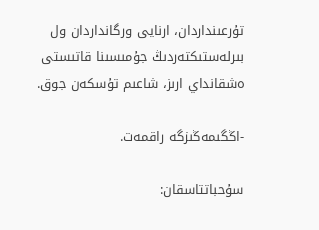تۇرعىنداردان، ارنايى ورگانداردان ول بىرلەستىكتەردىڭ جۇمىسىنا قاتىستى ەشقانداي ارىز، شاعىم تۇسكەن جوق.

-اڭگىمەڭىزگە راقمەت.

سۇحباتتاسقان: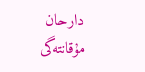دارحان مۇقانتەگى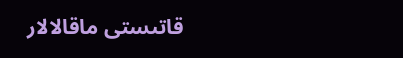قاتىستى ماقالالار